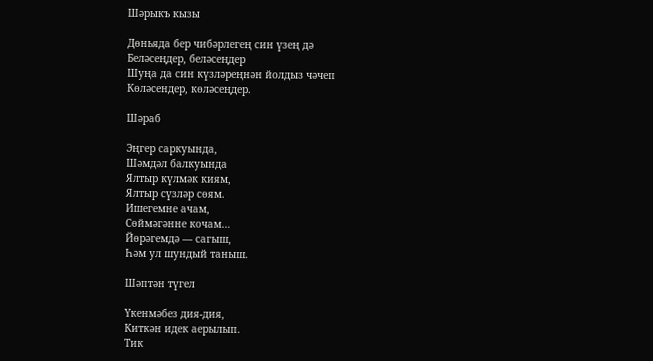Шәрыкъ кызы

Дөньяда бер чибәрлегең син үзең дә
Беләсеңдер, беләсеңдер
Шуңа да син күзләреңнән йолдыз чәчеп
Көләсендер, көләсеңдер.

Шәраб

Эңгер саркуында,
Шәмдәл балкуында
Ялтыр күлмәк киям,
Ялтыр сүзләр сөям.
Ишегемне ачам,
Сөймәгәнне кочам…
Йөрәгемдә — сагыш,
Һәм ул шундый таныш.

Шәптән түгел

Үкенмәбез дия-дия,
Киткән идек аерылып.
Тик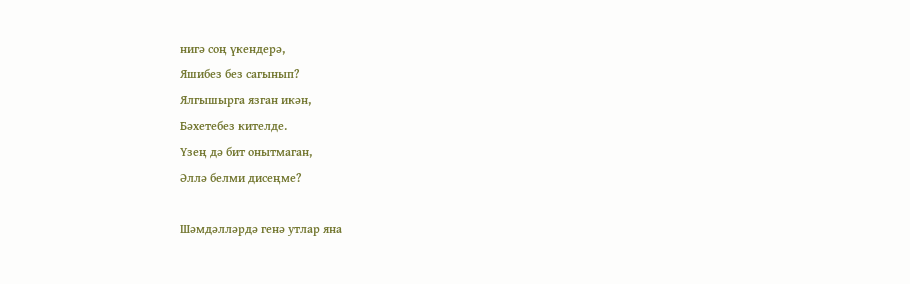нигә соң үкендерә,
Яшибез без сагынып?
Ялгышырга язган икән,
Бәхетебез кителде.
Үзең дә бит онытмаган,
Әллә белми дисеңме?

Шәмдәлләрдә генә утлар яна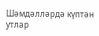Шәмдәлләрдә күптән утлар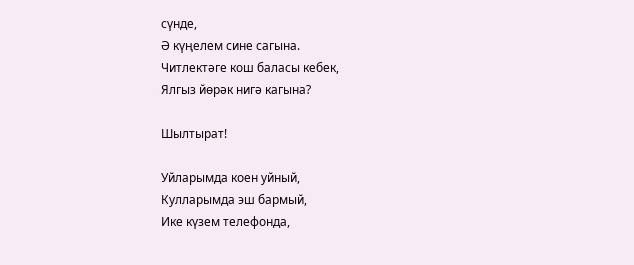сүнде,
Ә күңелем сине сагына.
Читлектәге кош баласы кебек,
Ялгыз йөрәк нигә кагына?

Шылтырат!

Уйларымда коен уйный,
Кулларымда эш бармый,
Ике күзем телефонда,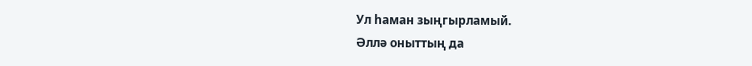Ул һаман зыңгырламый.
Әллә оныттың да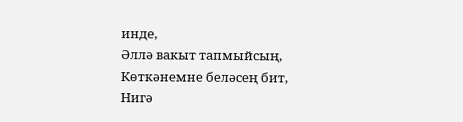инде,
Әллә вакыт тапмыйсың,
Көткәнемне беләсең бит,
Нигә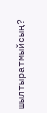шылтыратмыйсың?